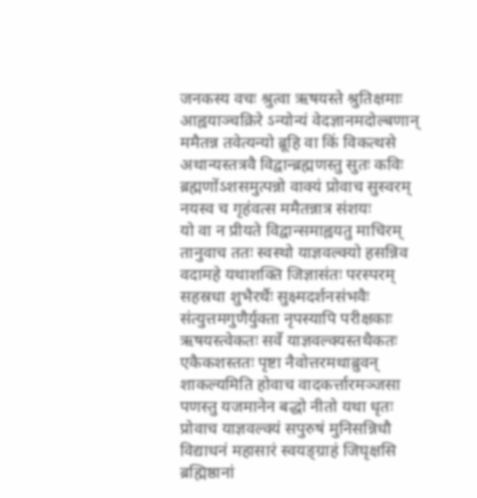जनकस्य वचः श्रुत्वा ऋषयस्ते श्रुतिक्षमाः
आह्वयाञ्चक्रिरे ऽन्योन्यं वेदज्ञानमदोल्बणान्
ममैतन्न तवेत्यन्यो ब्रूहि वा किं विकत्थसे
अथान्यस्तत्रवै विद्वान्ब्रह्मणस्तु सुतः कविः
ब्रह्मणोंऽशसमुत्पन्नो वाक्यं प्रोवाच सुस्वरम्
नयस्व च गृहंवत्स ममैतन्नात्र संशयः
यो वा न प्रीयते विद्वान्समाह्वयतु माचिरम्
तानुवाच ततः स्वस्थो याज्ञवल्क्यो हसन्निव
वदामहे यथाशक्ति जिज्ञासंतः परस्परम्
सहस्रधा शुभैरर्थैः सुक्ष्मदर्शनसंभवैः
संत्युत्तमगुणैर्युक्ता नृपस्यापि परीक्षकाः
ऋषयस्त्वेकतः सर्वे याज्ञवल्क्यस्तथैकतः
एकैकशस्ततः पृष्टा नैवोत्तरमथाब्रुवन्
शाकल्यमिति होवाच वादकर्त्तारमञ्जसा
पणस्तु यजमानेन बद्धो नीतो यथा धृतः
प्रोवाच याज्ञवल्क्यं सपुरुषं मुनिसन्निधौ
विद्याधनं महासारं स्वयङ्ग्राहं जिघृक्षसि
ब्रह्मिष्ठानां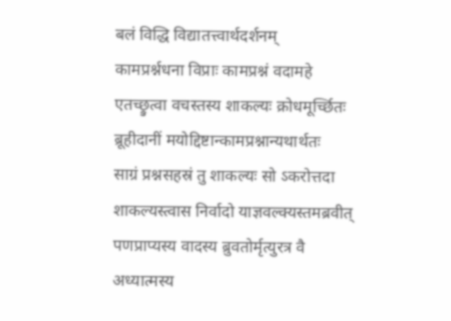बलं विद्धि विद्यातत्त्वार्थदर्शनम्
कामप्रर्श्नधना विप्राः कामप्रश्नं वदामहे
एतच्छ्रुत्वा वचस्तस्य शाकल्यः क्रोधमूर्च्छितः
ब्रूहीदानीं मयोद्दिष्टान्कामप्रश्नान्यथार्थतः
साग्रं प्रश्नसहस्रं तु शाकल्यः सो ऽकरोत्तदा
शाकल्यस्त्वास निर्वादो याज्ञवल्क्यस्तमब्रवीत्
पणप्राप्यस्य वादस्य ब्रुवतोर्मृत्युरत्र वै
अध्यात्मस्य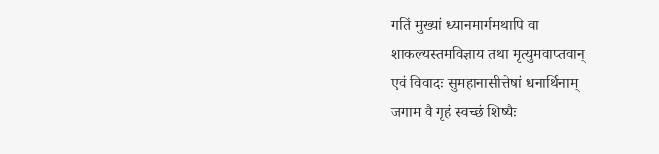गतिं मुख्यां ध्यानमार्गमथापि वा
शाकल्यस्तमविज्ञाय तथा मृत्युमवाप्तवान्
एवं विवादः सुमहानासीत्तेषां धनार्थिनाम्
जगाम वै गृहं स्वच्छं शिष्यैः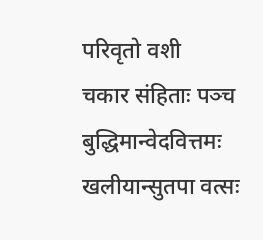परिवृतो वशी
चकार संहिताः पञ्च बुद्धिमान्वेदवित्तमः
खलीयान्सुतपा वत्सः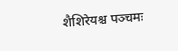शैशिरेयश्च पञ्चमः